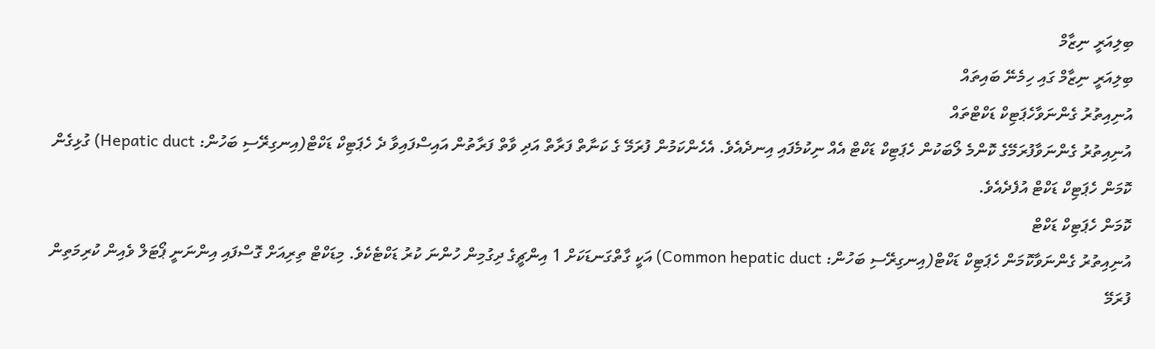ބިލިއަރީ ނިޒާމް
ބިލިއަރީ ނިޒާމް ގައި ހިމެނޭ ބައިތައް
އުނިއިތުރު ގެންނަވާހެޕަޓިކް ޑަކްޓްތައް
އުނިއިތުރު ގެންނަވާފުރަމޭގެ ކޮންމެ ލޯބަކުން ހެޕަޓިކް ޑަކްޓް އެއް ނިކުމެފައި އިނދެއެވެ. އެހެންކަމުން ފުރަމޭ ގެ ކަނާތް ފަރާތް އަދި ވާތް ފަރާތުން އައިސްފައިވާ ދެ ހެޕަޓިކް ޑަކްޓް(އިނގިރޭސި ބަހުން: Hepatic duct) ގުޅިގެން ކޮމަން ހެޕަޓިކް ޑަކްޓް އުފެދެއެވެ.
ކޮމަން ހެޕަޓިކް ޑަކްޓް
އުނިއިތުރު ގެންނަވާކޮމަން ހެޕަޓިކް ޑަކްޓް(އިނގިރޭސި ބަހުން: Common hepatic duct) އަކީ ގާތްގަނޑަކަށް 1 އިންޗީގެ ދިގުމިން ހުންނަ ކުރު ޑަކްޓެކެވެ. މިޑަކްޓް ތިރިއަށް ގޮސްފައި އިންނަނީ ޕޯޓަލް ވެއިން ކުރިމަތިން ފުރަމޭ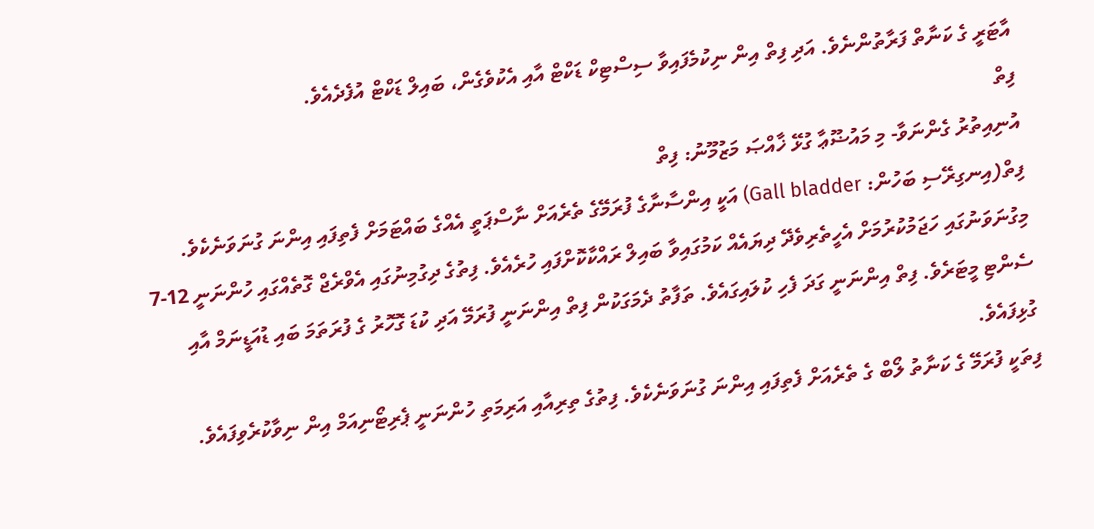އާޓަރީ ގެ ކަނާތް ފަރާތުންނެވެ. އަދި ފިތް އިން ނިކުމެފައިވާ ސިސްޓިކް ޑަކްޓް އާއި އެކުވެގެން، ބައިލް ޑަކްޓް އުފެދެއެވެ.
ފިތް
އުނިއިތުރު ގެންނަވާ- މި މައުޟޫޢާ ގުޅޭ ޚާއްޞަ މަޒުމޫނު: ފިތް
ފިތް(އިނގިރޭސި ބަހުން: Gall bladder) އަކީ އިންސާނާގެ ފުރަމޭގެ ތެރެއަށް ނާސްޕަތީ އެއްގެ ބައްޓަމަށް ފެތިފައި އިންނަ ގުނަވަނެކެވެ. މިގުނަވަނުގައި ހަޖަމުކުރުމަށް އެހީތެރިވެދޭ ދިޔައެއް ކަމުގައިވާ ބައިލް ރައްކާކޮށްފައި ހުރެއެވެ. ފިތުގެ ދިގުމިނުގައި އެވްރެޖް ގޮތެއްގައި ހުންނަނީ 12-7 ސެންޓި މީޓަރެވެ. ފިތް އިންނަނީ ގަދަ ފެހި ކުލައިގައެވެ. ތަފާތު ދެމަގަކުން ފިތް އިންނަނީ ފުރަމޭ އަދި ކުޑަ ގޮހޮރު ގެ ފުރަތަމަ ބައި ޑުއަޑީނަމް އާއި ގުޅިފައެވެ.
ފިތަކީ ފުރަމޭ ގެ ކަނާތު ލޯބް ގެ ތެރެއަށް ފެތިފައި އިންނަ ގުނަވަނެކެވެ. ފިތުގެ ތިރިއާއި އަރިމަތި ހުންނަނީ ޕެރިޓޯނިއަމް އިން ނިވާކުރެވިފައެވެ.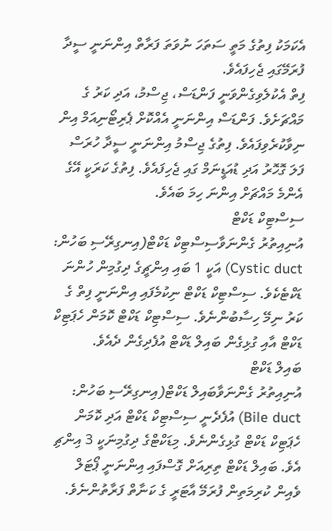އެކަމަކު ފިތުގެ މަތީ ސަތަހަ ނުވަތަ ފަރާތް އިންނަނީ ސީދާ ފުރަމޭގައި ޖެހިފައެވެ.
ފިތް އެކުލެވިގެންވަނީ ފަންޑަސް، ޖިސްމު، އަދި ކަރު ގެ މައްޗަށެވެ. ފަންޑަސް އިންނަނީ އެއްކޮށް ޕެރިޓޯނިއަމް އިން ނިވާކުރެވިފައެވެ. ފިތުގެ ޖިސްމު އިންނަނީ ސީދާ ހުރަސް ފަލަ ގޮހޮރު އަދި ޑުއަޑީނަމް ގައި ޖެހިފައެވެ. ފިތުގެ ކަރަކީ އޭގެ އެންމެ މައްޗަށް އިންނަ ހިމަ ބައެވެ.
ސިސްޓިކް ޑަކްޓް
އުނިއިތުރު ގެންނަވާސިސްޓިކް ޑަކްޓް(އިނގިރޭސި ބަހުން: Cystic duct) އަކީ 1 ބައި އިންޗީގެ ދިގުމިން ހުންނަ ޑަކްޓެކެވެ. ސިސްޓިކް ޑަކްޓް ނިކުމެފައި އިންނަނީ ފިތް ގެ ކަރު ނިމޭ ހިސާބުންނެވެ. ސިސްޓިކް ޑަކްޓް ކޮމަން ހެޕަޓިކް ޑަކްޓް އާއި ގުޅިގެން ބައިލް ޑަކްޓް އުފެދިގެން ދެއެވެ.
ބައިލް ޑަކްޓް
އުނިއިތުރު ގެންނަވާބައިލް ޑަކްޓް(އިނގިރޭސި ބަހުން: Bile duct) އުފެދެނީ ސިސްޓިކް ޑަކްޓް އަދި ކޮމަން ހެޕަޓިކް ޑަކްޓް ގުޅިގެންނެވެ. މިޑަކްޓްގެ ދިގުމިނަކީ 3 އިންޗި އެވެ. ބައިލް ޑަކްޓް ތިރިއަށް ގޮސްފައި އިންނަނީ ޕޯޓަލް ވެއިން ކުރިމަތިން ފުރަމޭ އާޓަރީ ގެ ކަނާތް ފަރާތުންނެވެ.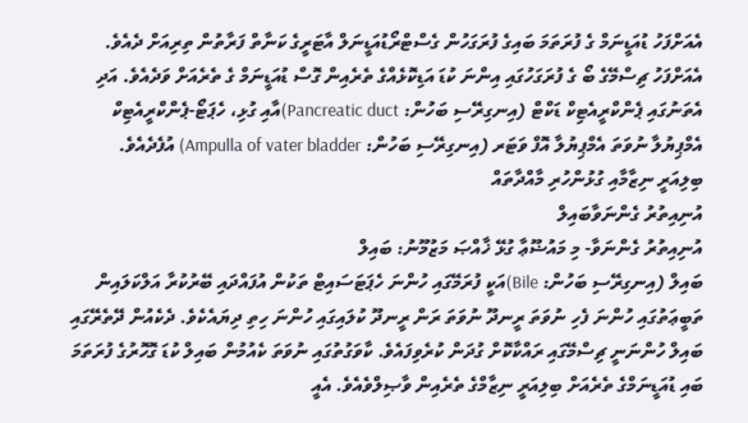އެއަށްފަހު ޑުއަޑީނަމް ގެ ފުރަތަމަ ބައިގެ ފުރަގަހުން ގެސްޓްރޯޑުއަޑީނަލް އާޓަރީގެ ކަނާތް ފަރާތުން ތިރިއަށް ދެއެވެ. އެއަށްފަހު ޗިސްމޭގެ ބޯ ގެ ފުރަގަހުގައި އިންނަ ކުޑަ އަޑިކޮޅެއްގެ ތެރެއިން ގޮސް ޑުއަޑީނަމް ގެ ތެރެއަށް ވަދެއެވެ. އަދި އެތަނުގައި ޕެންކްރީއެޓިކް ޑަކްޓް (އިނގިރޭސި ބަހުން: Pancreatic duct)އާއި ގުޅި، ހެޕަޓޯ-ޕެންކްރީއެޓިކް އެމްޕިޔުލާ ނުވަތަ އެމްޕިޔުލާ އޮފް ވަޓަރ (އިނގިރޭސި ބަހުން: Ampulla of vater bladder) އުފެދެއެވެ.
ބިލިއަރީ ނިޒާމާއި ގުޅުންހުރި މާއްދާތައް
އުނިއިތުރު ގެންނަވާބައިލް
އުނިއިތުރު ގެންނަވާ- މި މައުޟޫޢާ ގުޅޭ ޚާއްޞަ މަޒުމޫނު: ބައިލް
ބައިލް (އިނގިރޭސި ބަހުން: Bile)އަކީ ފުރަމޭގައި ހުންނަ ހެޕަޓަސައިޓް ތަކުން އުފައްދައި ބޭރުކުރާ އަލްކަލައިން ތަބީޢަތުގައި ހުންނަ ފެހި ނުވަތަ ރީނދޫ ނުވަތަ ރަން ރީނދޫ ކުލައިގައި ހުންނަ ހިތި ދިޔައެކެވެ. ދެކެއުން ދޭތެރޭގައި ބައިލް ހުންނަނީ ޗިސްމޭގައި ރައްކާކޮށް ގުދަން ކުރެވިފައެވެ. ކާވަގުތުގައި ނުވަތަ ކެއުމުން ބައިލް ކުޑަ ގޮހޮރުގެ ފުރަތަމަ ބައި ޑުއަޑީނަމްގެ ތެރެއަށް ބިލިއަރީ ނިޒާމްގެ ތެރެއިން ވާޞިލްވެއެވެ. އެއީ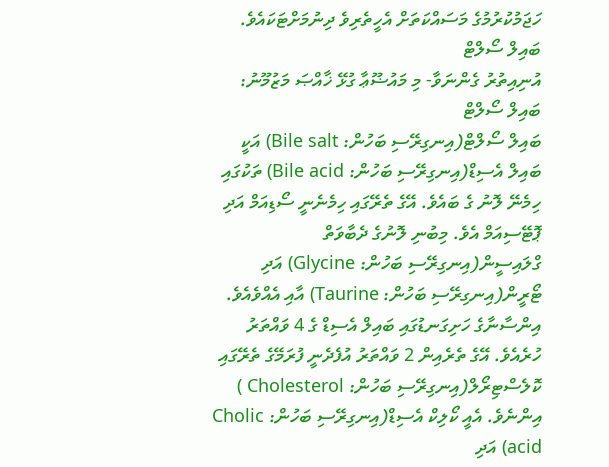ހަޖަމުކުރުމުގެ މަސައްކަތަށް އެހީތެރިވެ ދިނުމަށްޓަކައެވެ.
ބައިލް ސޯލްޓް
އުނިއިތުރު ގެންނަވާ- މި މައުޟޫޢާ ގުޅޭ ޚާއްޞަ މަޒުމޫނު: ބައިލް ސޯލްޓް
ބައިލް ސޯލްޓް(އިނގިރޭސި ބަހުން: Bile salt) އަކީ ބައިލް އެސިޑް(އިނގިރޭސި ބަހުން: Bile acid) ތަކުގައި ހިމެނޭ ލޮނު ގެ ބައެވެ. އޭގެ ތެރޭގައި ހިމެނެނީ ސޯޑިއަމް އަދި ޕޮޓޭސިއަމް އެވެ. މިބުނި ލޮނުގެ ދެބާވަތް ގްލައިސީން(އިނގިރޭސި ބަހުން: Glycine) އަދި ޓޯރީން(އިނގިރޭސި ބަހުން: Taurine) އާއި އެއްވެއެވެ. އިންސާނާގެ ހަށިގަނޑުގައި ބައިލް އެސިޑް ގެ 4 ވައްތަރު ހުރެއެވެ. އޭގެ ތެރެއިން 2 ވައްތަރު އުފެދެނީ ފުރަމޭގެ ތެރޭގައި ކޮލެސްޓިރޯލް(އިނގިރޭސި ބަހުން: Cholesterol ) އިންނެވެ. އެއީ ކޯލިކް އެސިޑް(އިނގިރޭސި ބަހުން: Cholic acid) އަދި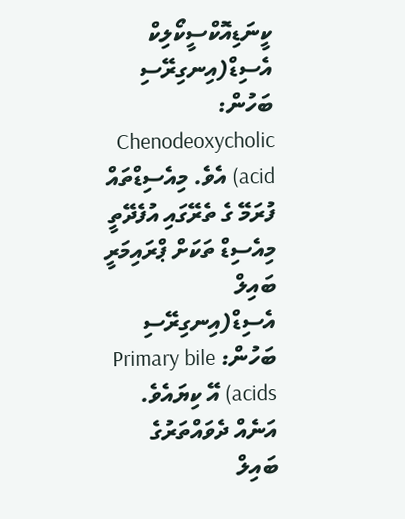ކީނަޑިއޮކްސީކޯލިކް އެސިޑް(އިނގިރޭސި ބަހުން: Chenodeoxycholic acid) އެވެ. މިއެސިޑްތައް ފުރަމޭ ގެ ތެރޭގައި އުފެދޭތީ މިއެސިޑް ތަކަށް ޕްރައިމަރީ ބައިލް އެސިޑް(އިނގިރޭސި ބަހުން: Primary bile acids) އޭ ކިޔައެވެ.
އަނެއް ދެވައްތަރުގެ ބައިލް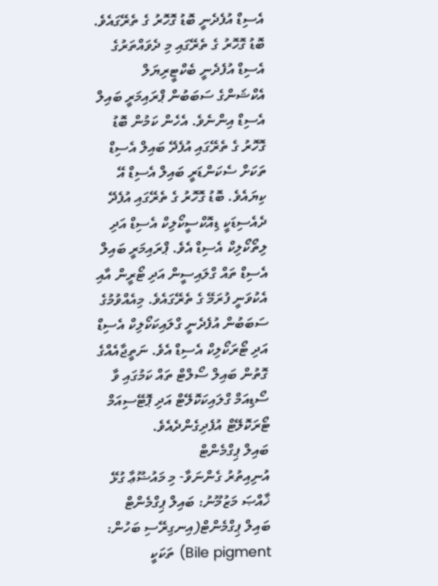އެސިޑް އުފެދެނީ ބޮޑު ގޮހޮރު ގެ ތެރޭގައެވެ. ބޮޑު ގޮހޮރު ގެ ތެރޭގައި މި ދެވައްތަރުގެ އެސިޑް އުފެދެނީ ބެކްޓީރިޔަލް އެކްޝަންގެ ސަބަބުން ޕްރައިމަރީ ބައިލް އެސިޑް އިންނެވެ. އެހެން ކަމުން ބޮޑު ގޮހޮރު ގެ ތެރޭގައި އުފެދޭ ބައިލް އެސިޑް ތަކަށް ސެކަންޑަރީ ބައިލް އެސިޑް އޭ ކިޔައެވެ. ބޮޑު ގޮހޮރު ގެ ތެރޭގައި އުފެދޭ ދެއެސިޑަކީ ޑިއޮކްސީކޯލިކް އެސިޑް އަދި ލިތޯކޯލިކް އެސިޑް އެވެ. ޕްރައިމަރީ ބައިލް އެސިޑް ތައް ގްލައިސީން އަދި ޓޯރީން އާއި އެކުވަނީ ފުރަމޭ ގެ ތެރޭގައެވެ. މިއެއްވުމުގެ ސަބަބުން އުފެދެނީ ގްލައިކަކޯލިކް އެސިޑް އަދި ޓޯރަކޯލިކް އެސިޑް އެވެ. ނަތީޖާއެއްގެ ގޮތުން ބައިލް ސޯލްޓް ތައް ކަމުގައި ވާ ސޯޑިއަމް ގްލައިކަކޮލޭޓް އަދި ޕޮޓޭސިއަމް ޓޯރަކޮލޭޓް އުފެދިގެންދެއެވެ.
ބައިލް ޕިގްމެންޓް
އުނިއިތުރު ގެންނަވާ- މި މައުޟޫޢާ ގުޅޭ ޚާއްޞަ މަޒުމޫނު: ބައިލް ޕިގްމެންޓް
ބައިލް ޕިގްމެންޓް(އިނގިރޭސި ބަހުން: Bile pigment) ތަކަކީ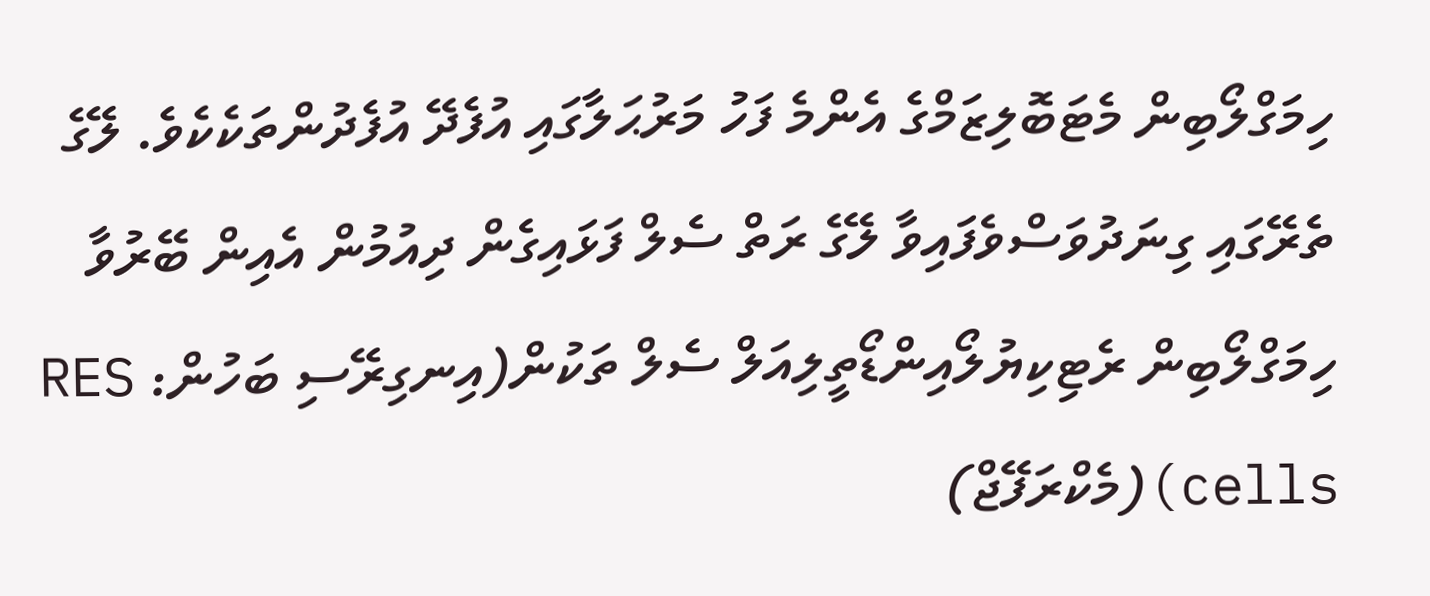ހިމަގްލޯބިން މެޓަބޮލިޒަމްގެ އެންމެ ފަހު މަރުޙަލާގައި އުފެދޭ އުފެދުންތަކެކެވެ. ލޭގެ ތެރޭގައި ގިނަދުވަސްވެފައިވާ ލޭގެ ރަތް ސެލް ފަޅައިގެން ދިއުމުން އެއިން ބޭރުވާ ހިމަގްލޯބިން ރެޓިކިޔުލޯއިންޑޯތީލިއަލް ސެލް ތަކުން(އިނގިރޭސި ބަހުން: RES cells)(މެކްރަފޭޖް)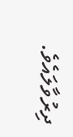ދިރުވާލައެވެ.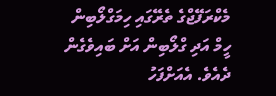މެކްރަފޭޖްގެ ތެރޭގައި ހިމަގްލޯބިން ހީމް އަދި ގްލޯބިން އަށް ބައިވެގެން ދެއެވެ. އެއަށްފަހު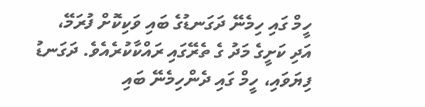ހީމް ގައި ހިމެނޭ ދަގަނޑުގެ ބައި ވަކިކޮށް ފުރަމޭ، އަދި ކަށީގެ މަދު ގެ ތެރޭގައި ރައްކާކުރެއެވެ. ދަގަނޑު ފިޔަވައި، ހީމް ގައި ދެންހިމެނޭ ބައި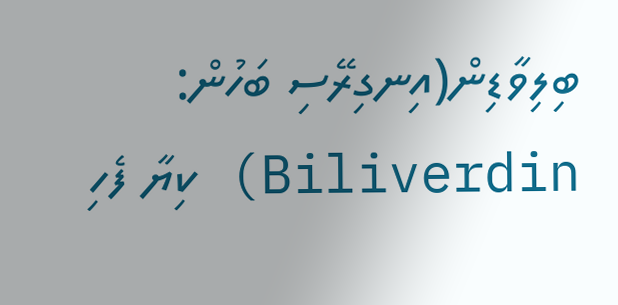ބިލިވާޑިން(އިނގިރޭސި ބަހުން: Biliverdin) ކިޔާ ފެހި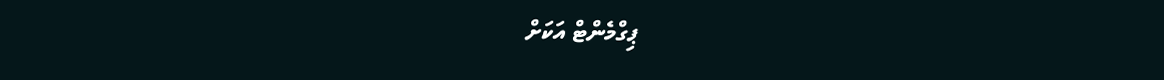ޕިގްމެންޓް އަކަށް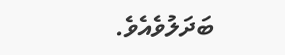ބަދަލުވެއެވެ.